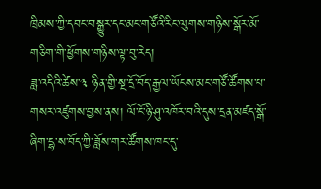ཁྲིམས་ཀྱི་དབང་བསྒྱུར་དང་མང་གཙོའི་རིང་ལུགས་གཉིས་སྒོར་མོ་གཅིག་གི་ཕྱོགས་གཉིས་ལྟ་བུ་རེད།
ཟླ་འདིའི་ཚེས་༣ ཉིན་གྱི་སྔ་དྲོ་བོད་རྒྱལ་ཡོངས་མང་གཙོ་ཚོགས་པ་གསར་འཛུགས་བྱས་ནས། ལོ་ངོ་ཉི་ཤུ་འཁོར་བའི་དུས་དྲན་མཛད་སྒོ་ཞིག་དྷ་ས་བོད་ཀྱི་ཟློས་གར་ཚོགས་ཁང་དུ་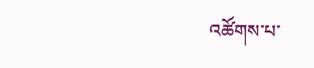འཚོགས་པ་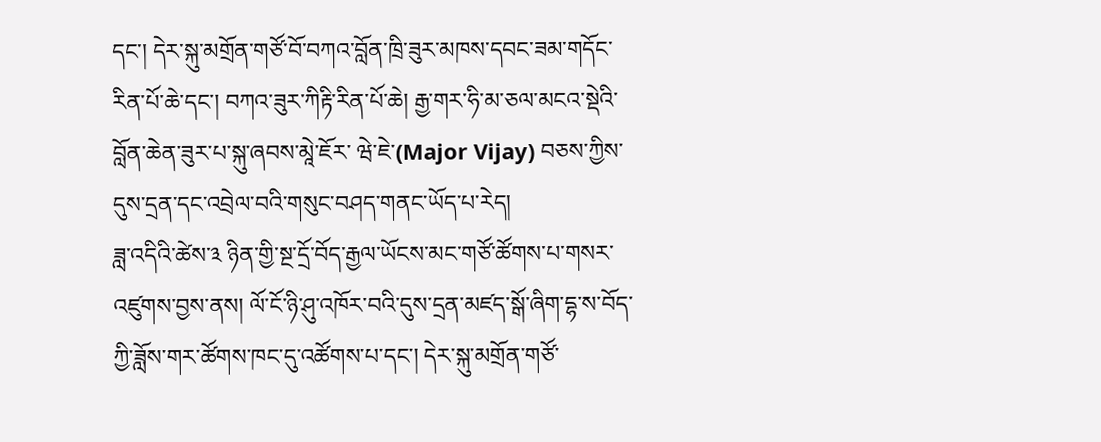དང་། དེར་སྐུ་མགྲོན་གཙོ་བོ་བཀའ་བློན་ཁྲི་ཟུར་མཁས་དབང་ཟམ་གདོང་རིན་པོ་ཆེ་དང་། བཀའ་ཟུར་ཀིརྟི་རིན་པོ་ཆེ། རྒྱ་གར་ཧི་མ་ཅལ་མངའ་སྡེའི་བློན་ཆེན་ཟུར་པ་སྐུ་ཞབས་མཱེ་ཇོར་ ཝེ་ཇེ་(Major Vijay) བཅས་ཀྱིས་དུས་དྲན་དང་འབྲེལ་བའི་གསུང་བཤད་གནང་ཡོད་པ་རེད།
ཟླ་འདིའི་ཚེས་༣ ཉིན་གྱི་སྔ་དྲོ་བོད་རྒྱལ་ཡོངས་མང་གཙོ་ཚོགས་པ་གསར་འཛུགས་བྱས་ནས། ལོ་ངོ་ཉི་ཤུ་འཁོར་བའི་དུས་དྲན་མཛད་སྒོ་ཞིག་དྷ་ས་བོད་ཀྱི་ཟློས་གར་ཚོགས་ཁང་དུ་འཚོགས་པ་དང་། དེར་སྐུ་མགྲོན་གཙོ་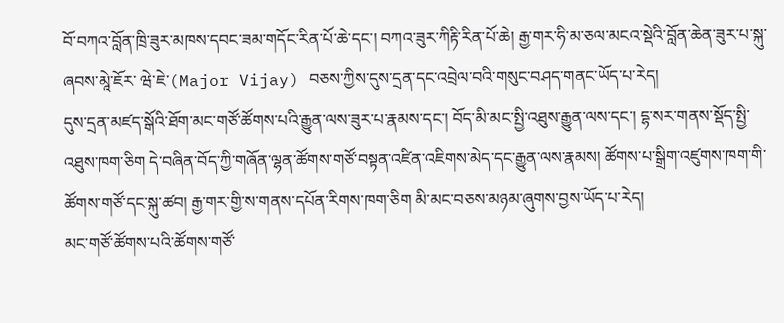བོ་བཀའ་བློན་ཁྲི་ཟུར་མཁས་དབང་ཟམ་གདོང་རིན་པོ་ཆེ་དང་། བཀའ་ཟུར་ཀིརྟི་རིན་པོ་ཆེ། རྒྱ་གར་ཧི་མ་ཅལ་མངའ་སྡེའི་བློན་ཆེན་ཟུར་པ་སྐུ་ཞབས་མཱེ་ཇོར་ ཝེ་ཇེ་(Major Vijay) བཅས་ཀྱིས་དུས་དྲན་དང་འབྲེལ་བའི་གསུང་བཤད་གནང་ཡོད་པ་རེད།
དུས་དྲན་མཛད་སྒོའི་ཐོག་མང་གཙོ་ཚོགས་པའི་རྒྱུན་ལས་ཟུར་པ་རྣམས་དང་། བོད་མི་མང་སྤྱི་འཐུས་རྒྱུན་ལས་དང་། དྷ་སར་གནས་སྡོད་སྤྱི་འཐུས་ཁག་ཅིག དེ་བཞིན་བོད་ཀྱི་གཞོན་ལྷན་ཚོགས་གཙོ་བསྟན་འཛིན་འཇིགས་མེད་དང་རྒྱུན་ལས་རྣམས། ཚོགས་པ་སྒྲིག་འཛུགས་ཁག་གི་ཚོགས་གཙོ་དང་སྐུ་ཚབ། རྒྱ་གར་གྱི་ས་གནས་དཔོན་རིགས་ཁག་ཅིག མི་མང་བཅས་མཉམ་ཞུགས་བྱས་ཡོད་པ་རེད།
མང་གཙོ་ཚོགས་པའི་ཚོགས་གཙོ་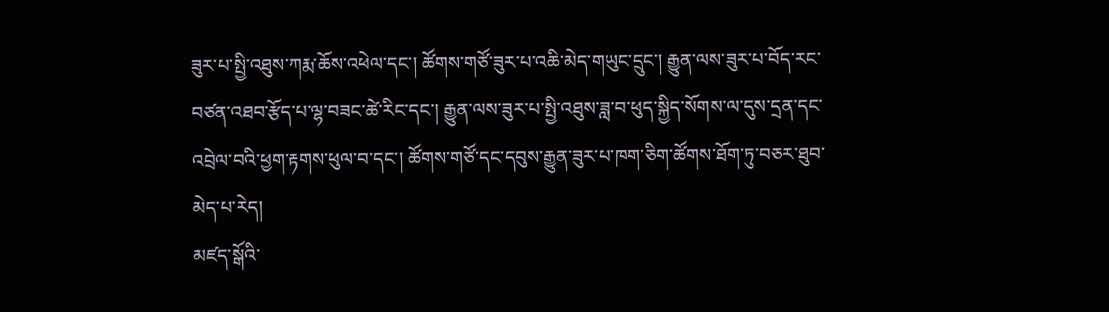ཟུར་པ་སྤྱི་འཐུས་ཀརྨ་ཆོས་འཕེལ་དང་། ཚོགས་གཙོ་ཟུར་པ་འཆི་མེད་གཡུང་དྲུང་། རྒྱུན་ལས་ཟུར་པ་བོད་རང་བཙན་འཐབ་རྩོད་པ་ལྷ་བཟང་ཚེ་རིང་དང་། རྒྱུན་ལས་ཟུར་པ་སྤྱི་འཐུས་ཟླ་བ་ཕུད་སྐྱིད་སོགས་ལ་དུས་དྲན་དང་འབྲེལ་བའི་ཕྱག་རྟགས་ཕུལ་བ་དང་། ཚོགས་གཙོ་དང་དབུས་རྒྱུན་ཟུར་པ་ཁག་ཅིག་ཚོགས་ཐོག་ཏུ་བཅར་ཐུབ་མེད་པ་རེད།
མཛད་སྒོའི་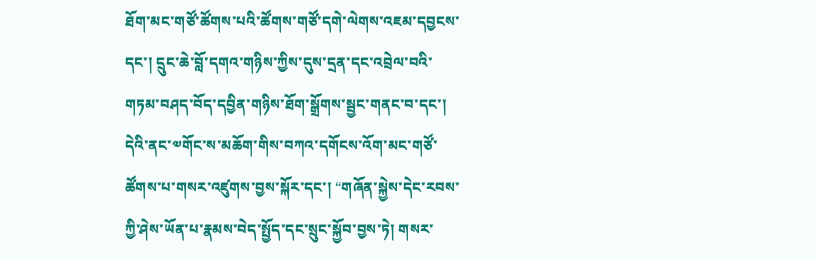ཐོག་མང་གཙོ་ཚོགས་པའི་ཚོགས་གཙོ་དགེ་ལེགས་འཇམ་དབྱངས་དང་། དྲུང་ཆེ་བློ་དགའ་གཉིས་ཀྱིས་དུས་དྲན་དང་འབྲེལ་བའི་གཏམ་བཤད་བོད་དབྱིན་གཉིས་ཐོག་སྒྲོགས་སྦྱང་གནང་བ་དང་། དེའི་ནང་༧གོང་ས་མཆོག་གིས་བཀའ་དགོངས་འོག་མང་གཙོ་ཚོགས་པ་གསར་འཛུགས་བྱས་སྐོར་དང་། “གཞོན་སྐྱེས་དེང་རབས་ཀྱི་ཤེས་ཡོན་པ་རྣམས་བེད་སྤྱོད་དང་སྲུང་སྐྱོབ་བྱས་ཏེ། གསར་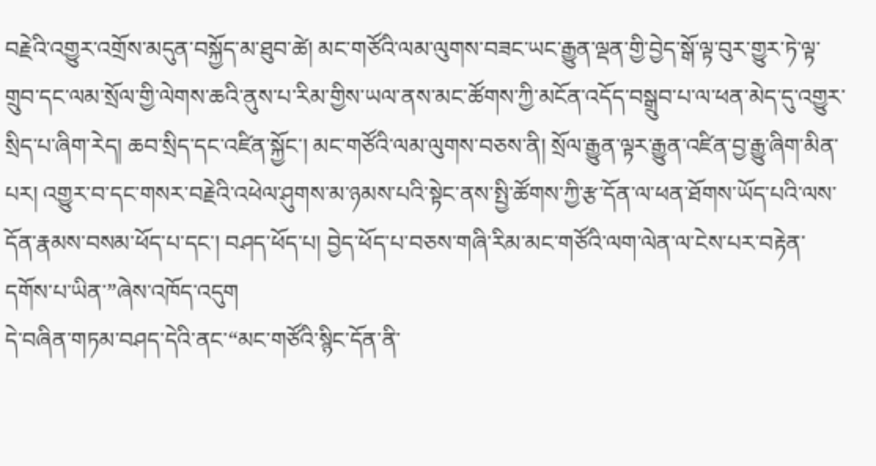བརྗེའི་འགྱུར་འགྲོས་མདུན་བསྐྱོད་མ་ཐུབ་ཚེ། མང་གཙོའི་ལམ་ལུགས་བཟང་ཡང་རྒྱུན་ལྡན་གྱི་བྱེད་སྒོ་ལྟ་བུར་གྱུར་ཏེ་ལྟ་གྲུབ་དང་ལམ་སྲོལ་གྱི་ལེགས་ཆའི་ནུས་པ་རིམ་གྱིས་ཡལ་ནས་མང་ཚོགས་ཀྱི་མངོན་འདོད་བསྒྲུབ་པ་ལ་ཕན་མེད་དུ་འགྱུར་སྲིད་པ་ཞིག་རེད། ཆབ་སྲིད་དང་འཛིན་སྐྱོང་། མང་གཙོའི་ལམ་ལུགས་བཅས་ནི། སྲོལ་རྒྱུན་ལྟར་རྒྱུན་འཛིན་བྱ་རྒྱུ་ཞིག་མིན་པར། འགྱུར་བ་དང་གསར་བརྗེའི་འཕེལ་ཤུགས་མ་ཉམས་པའི་སྟེང་ནས་སྤྱི་ཚོགས་ཀྱི་རྩ་དོན་ལ་ཕན་ཐོགས་ཡོད་པའི་ལས་དོན་རྣམས་བསམ་ཕོད་པ་དང་། བཤད་ཕོད་པ། བྱེད་ཕོད་པ་བཅས་གཞི་རིམ་མང་གཙོའི་ལག་ལེན་ལ་ངེས་པར་བརྟེན་དགོས་པ་ཡིན་”ཞེས་འཁོད་འདུག
དེ་བཞིན་གཏམ་བཤད་དེའི་ནང་“མང་གཙོའི་སྙིང་དོན་ནི་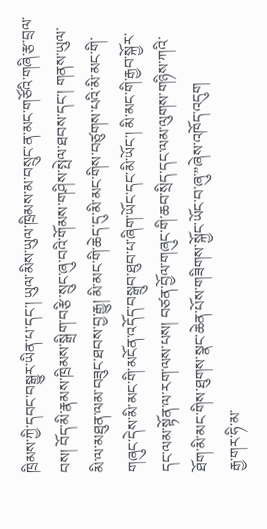ཁྲིམས་ཀྱི་དབང་བསྒྱུར་ཡིན་པ་དང་། ཡུལ་མིས་ཡུལ་ཁྲིམས་མ་བསྲུང་ན་མང་གཙོའི་གཞི་རྩ་བྲལ་བས། བོད་མི་རྣམས་ཁྲིམས་སྒྲིག་བརྩི་སྲུང་ཞུ་བའི་གོམས་གཤིས་སྤེལ་ཐབས་དང་། གནས་ཡུལ་མི་ལ་མཐུན་ལམ་བཟུང་ཐབས་བྱ་རྒྱུ། མི་མང་གི་ཆེད་དུ་མི་མང་གིས་བཙུགས་པའི་མི་མང་གི་གཞུང་དེས་མི་མང་གི་མངོན་འདོད་བསྒྲུབ་ཐུབ་པ་ཞིག་ཡོང་དང་མི་ཡོང་། མི་མང་གི་རྒྱབ་སྐྱོར་དང་ལམ་སྟོན་ལ་རག་ལས་པས། བཙན་བྱོལ་གཞུང་གི་ཆབ་སྲིད་དང་ལམ་ལུགས་གཉིས་ཀའི་ཐོག་མི་མང་གིས་ཐུགས་སྣང་ཆེན་པོས་གཟིགས་སྐྱོང་ཡོང་བ་ཞུ་”ཞེས་འཁོད་འདུག
རྒྱ་གར་ཧི་མ་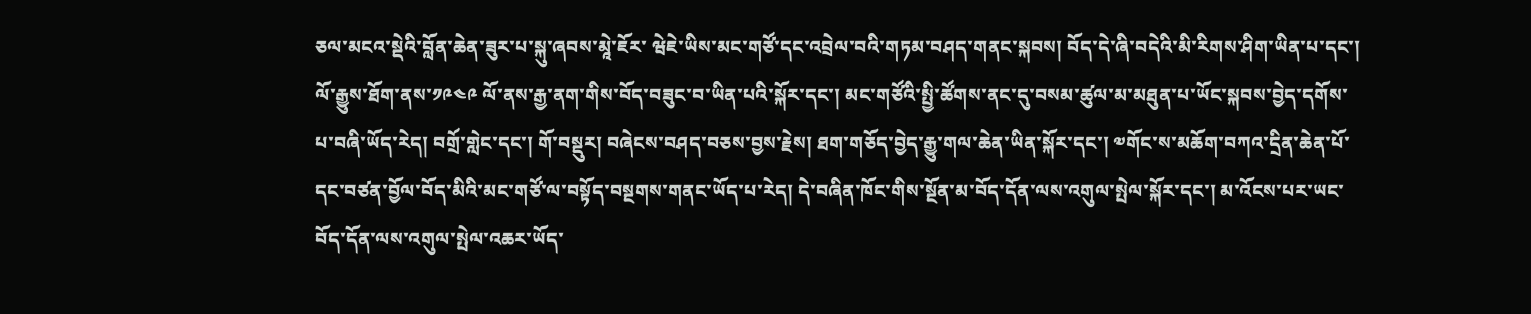ཅལ་མངའ་སྡེའི་བློན་ཆེན་ཟུར་པ་སྐུ་ཞབས་མཱེ་ཇོར་ ཝེཇེ་ཡིས་མང་གཙོ་དང་འབྲེལ་བའི་གཏམ་བཤད་གནང་སྐབས། བོད་དེ་ཞི་བདེའི་མི་རིགས་ཤིག་ཡིན་པ་དང་། ལོ་རྒྱུས་ཐོག་ནས་༡༩༤༩ ལོ་ནས་རྒྱ་ནག་གིས་བོད་བཟུང་བ་ཡིན་པའི་སྐོར་དང་། མང་གཙོའི་སྤྱི་ཚོགས་ནང་དུ་བསམ་ཚུལ་མ་མཐུན་པ་ཡོང་སྐབས་བྱེད་དགོས་པ་བཞི་ཡོད་རེད། བགྲོ་གླེང་དང་། གོ་བསྡུར། བཞེངས་བཤད་བཅས་བྱས་རྗེས། ཐག་གཅོད་བྱེད་རྒྱུ་གལ་ཆེན་ཡིན་སྐོར་དང་། ༧གོང་ས་མཆོག་བཀའ་དྲིན་ཆེན་པོ་དང་བཙན་བྱོལ་བོད་མིའི་མང་གཙོ་ལ་བསྟོད་བསྔགས་གནང་ཡོད་པ་རེད། དེ་བཞིན་ཁོང་གིས་སྔོན་མ་བོད་དོན་ལས་འགུལ་སྤེལ་སྐོར་དང་། མ་འོངས་པར་ཡང་བོད་དོན་ལས་འགུལ་སྤེལ་འཆར་ཡོད་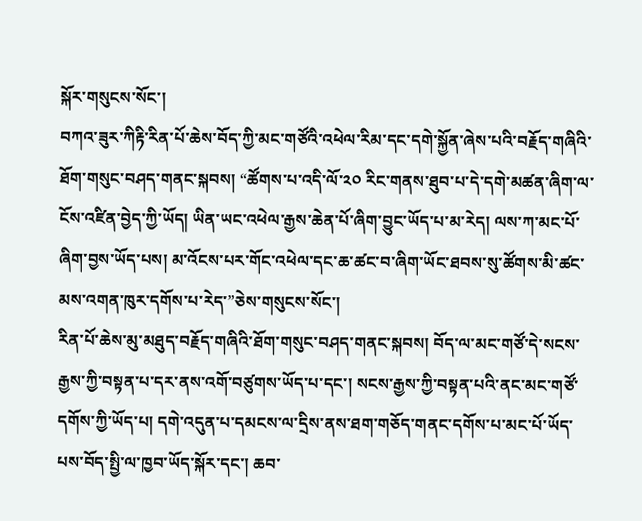སྐོར་གསུངས་སོང་།
བཀའ་ཟུར་ཀིརྟི་རིན་པོ་ཆེས་བོད་ཀྱི་མང་གཙོའི་འཕེལ་རིམ་དང་དགེ་སྐྱོན་ཞེས་པའི་བརྗོད་གཞིའི་ཐོག་གསུང་བཤད་གནང་སྐབས། “ཚོགས་པ་འདི་ལོ་༢༠ རིང་གནས་ཐུབ་པ་དེ་དགེ་མཚན་ཞིག་ལ་ངོས་འཛིན་བྱེད་ཀྱི་ཡོད། ཡིན་ཡང་འཕེལ་རྒྱས་ཆེན་པོ་ཞིག་བྱུང་ཡོད་པ་མ་རེད། ལས་ཀ་མང་པོ་ཞིག་བྱས་ཡོད་པས། མ་འོངས་པར་གོང་འཕེལ་དང་ཆ་ཚང་བ་ཞིག་ཡོང་ཐབས་སུ་ཚོགས་མི་ཚང་མས་འགན་ཁུར་དགོས་པ་རེད་”ཅེས་གསུངས་སོང་།
རིན་པོ་ཆེས་མུ་མཐུད་བརྗོད་གཞིའི་ཐོག་གསུང་བཤད་གནང་སྐབས། བོད་ལ་མང་གཙོ་དེ་སངས་རྒྱས་ཀྱི་བསྟན་པ་དར་ནས་འགོ་བཙུགས་ཡོད་པ་དང་། སངས་རྒྱས་ཀྱི་བསྟན་པའི་ནང་མང་གཙོ་དགོས་ཀྱི་ཡོད་པ། དགེ་འདུན་པ་དམངས་ལ་དྲིས་ནས་ཐག་གཅོད་གནང་དགོས་པ་མང་པོ་ཡོད་པས་བོད་སྤྱི་ལ་ཁྱབ་ཡོད་སྐོར་དང་། ཆབ་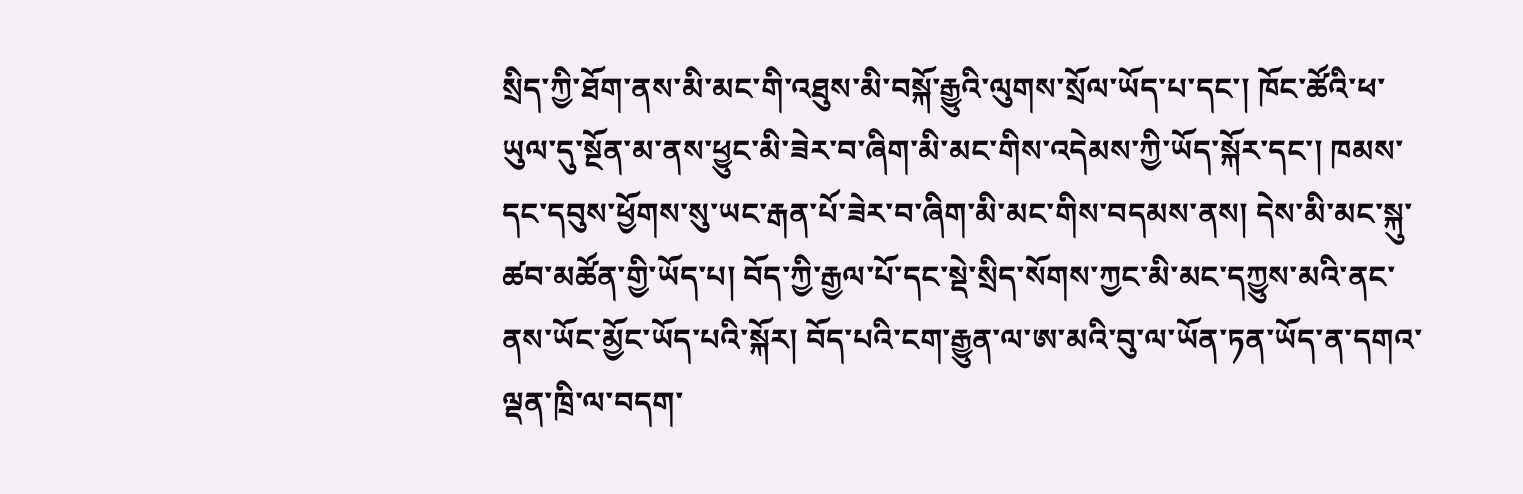སྲིད་ཀྱི་ཐོག་ནས་མི་མང་གི་འཐུས་མི་བསྐོ་རྒྱུའི་ལུགས་སྲོལ་ཡོད་པ་དང་། ཁོང་ཚོའི་ཕ་ཡུལ་དུ་སྔོན་མ་ནས་ཕྱུང་མི་ཟེར་བ་ཞིག་མི་མང་གིས་འདེམས་ཀྱི་ཡོད་སྐོར་དང་། ཁམས་དང་དབུས་ཕྱོགས་སུ་ཡང་རྒན་པོ་ཟེར་བ་ཞིག་མི་མང་གིས་བདམས་ནས། དེས་མི་མང་སྐུ་ཚབ་མཚོན་གྱི་ཡོད་པ། བོད་ཀྱི་རྒྱལ་པོ་དང་སྡེ་སྲིད་སོགས་ཀྱང་མི་མང་དཀྱུས་མའི་ནང་ནས་ཡོང་མྱོང་ཡོད་པའི་སྐོར། བོད་པའི་ངག་རྒྱུན་ལ་ཨ་མའི་བུ་ལ་ཡོན་ཏན་ཡོད་ན་དགའ་ལྡན་ཁྲི་ལ་བདག་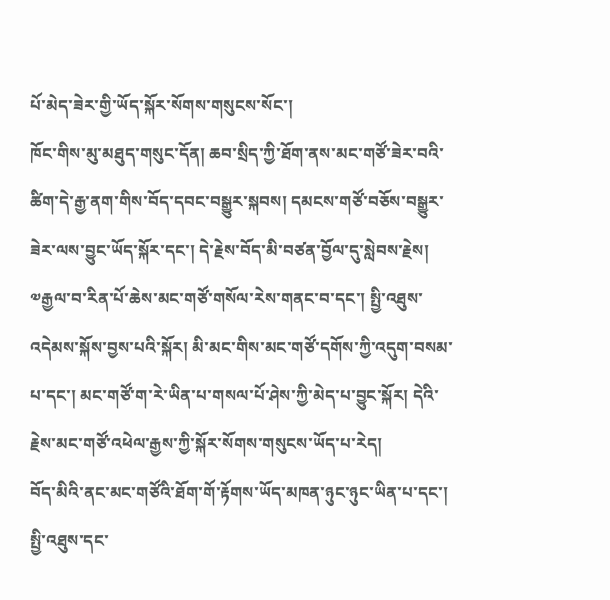པོ་མེད་ཟེར་གྱི་ཡོད་སྐོར་སོགས་གསུངས་སོང་།
ཁོང་གིས་མུ་མཐུད་གསུང་དོན། ཆབ་སྲིད་ཀྱི་ཐོག་ནས་མང་གཙོ་ཟེར་བའི་ཚིག་དེ་རྒྱ་ནག་གིས་བོད་དབང་བསྒྱུར་སྐབས། དམངས་གཙོ་བཅོས་བསྒྱུར་ཟེར་ལས་བྱུང་ཡོད་སྐོར་དང་། དེ་རྗེས་བོད་མི་བཙན་བྱོལ་དུ་སླེབས་རྗེས། ༧རྒྱལ་བ་རིན་པོ་ཆེས་མང་གཙོ་གསོལ་རེས་གནང་བ་དང་། སྤྱི་འཐུས་འདེམས་སྐོས་བྱས་པའི་སྐོར། མི་མང་གིས་མང་གཙོ་དགོས་ཀྱི་འདུག་བསམ་པ་དང་། མང་གཙོ་ག་རེ་ཡིན་པ་གསལ་པོ་ཤེས་ཀྱི་མེད་པ་བྱུང་སྐོར། དེའི་རྗེས་མང་གཙོ་འཕེལ་རྒྱས་ཀྱི་སྐོར་སོགས་གསུངས་ཡོད་པ་རེད།
བོད་མིའི་ནང་མང་གཙོའི་ཐོག་གོ་རྟོགས་ཡོད་མཁན་ཉུང་ཉུང་ཡིན་པ་དང་། སྤྱི་འཐུས་དང་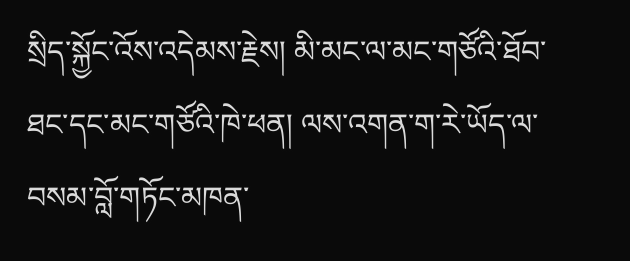སྲིད་སྐྱོང་འོས་འདེམས་རྗེས། མི་མང་ལ་མང་གཙོའི་ཐོབ་ཐང་དང་མང་གཙོའི་ཁེ་ཕན། ལས་འགན་ག་རེ་ཡོད་ལ་བསམ་བློ་གཏོང་མཁན་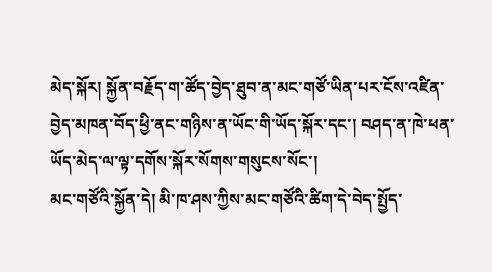མེད་སྐོར། སྐྱོན་བརྗོད་ག་ཚོད་བྱེད་ཐུབ་ན་མང་གཙོ་ཡིན་པར་ངོས་འཛིན་བྱེད་མཁན་བོད་ཕྱི་ནང་གཉིས་ན་ཡོང་གི་ཡོད་སྐོར་དང་། བཤད་ན་ཁེ་ཕན་ཡོད་མེད་ལ་ལྟ་དགོས་སྐོར་སོགས་གསུངས་སོང་།
མང་གཙོའི་སྐྱོན་དེ། མི་ཁ་ཤས་ཀྱིས་མང་གཙོའི་ཚིག་དེ་བེད་སྤྱོད་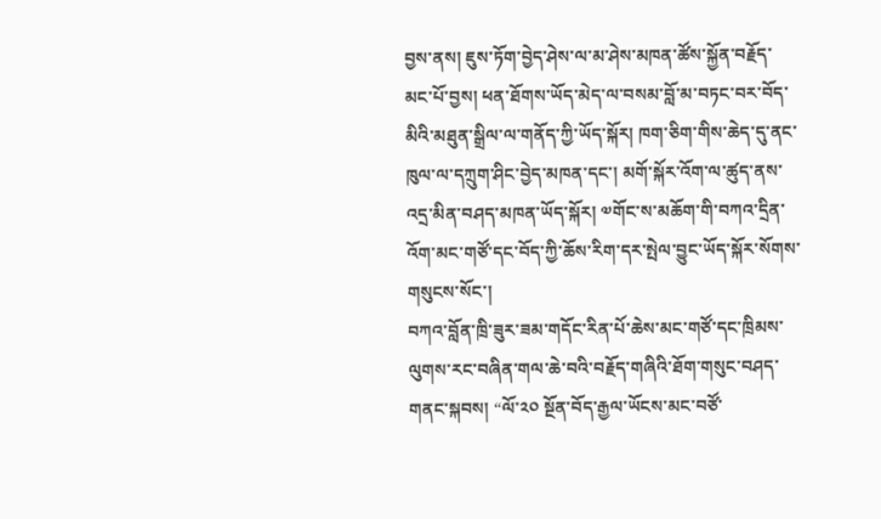བྱས་ནས། ཇུས་ཏོག་བྱེད་ཤེས་ལ་མ་ཤེས་མཁན་ཚོས་སྐྱོན་བརྗོད་མང་པོ་བྱས། ཕན་ཐོགས་ཡོད་མེད་ལ་བསམ་བློ་མ་བཏང་བར་བོད་མིའི་མཐུན་སྒྲིལ་ལ་གནོད་ཀྱི་ཡོད་སྐོར། ཁག་ཅིག་གིས་ཆེད་དུ་ནང་ཁུལ་ལ་དཀྲུག་ཤིང་བྱེད་མཁན་དང་། མགོ་སྐོར་འོག་ལ་ཚུད་ནས་འདྲ་མིན་བཤད་མཁན་ཡོད་སྐོར། ༧གོང་ས་མཆོག་གི་བཀའ་དྲིན་འོག་མང་གཙོ་དང་བོད་ཀྱི་ཆོས་རིག་དར་སྤེལ་བྱུང་ཡོད་སྐོར་སོགས་གསུངས་སོང་།
བཀའ་བློན་ཁྲི་ཟུར་ཟམ་གདོང་རིན་པོ་ཆེས་མང་གཙོ་དང་ཁྲིམས་ལུགས་རང་བཞིན་གལ་ཆེ་བའི་བརྗོད་གཞིའི་ཐོག་གསུང་བཤད་གནང་སྐབས། “ལོ་༢༠ སྔོན་བོད་རྒྱལ་ཡོངས་མང་བཙོ་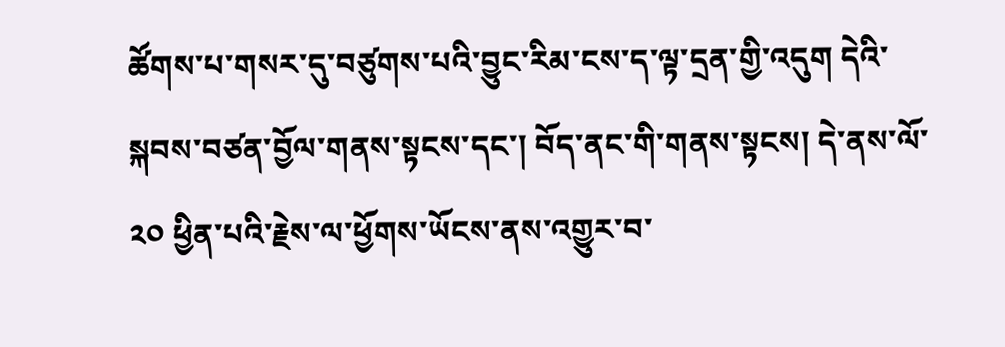ཚོགས་པ་གསར་དུ་བཙུགས་པའི་བྱུང་རིམ་ངས་ད་ལྟ་དྲན་གྱི་འདུག དེའི་སྐབས་བཙན་བྱོལ་གནས་སྟངས་དང་། བོད་ནང་གི་གནས་སྟངས། དེ་ནས་ལོ་༢༠ ཕྱིན་པའི་རྗེས་ལ་ཕྱོགས་ཡོངས་ནས་འགྱུར་བ་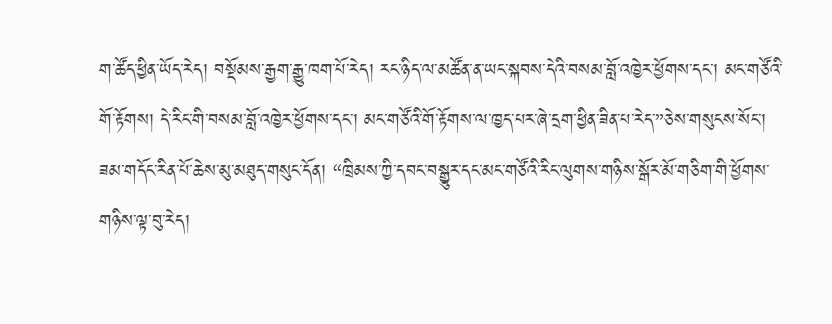ག་ཚོད་ཕྱིན་ཡོད་རེད། བསྡོམས་རྒྱག་རྒྱུ་ཁག་པོ་རེད། རང་ཉིད་ལ་མཚོན་ན་ཡང་སྐབས་དེའི་བསམ་བློ་འཁྱེར་ཕྱོགས་དང་། མང་གཙོའི་གོ་རྟོགས། དེ་རིང་གི་བསམ་བློ་འཁྱེར་ཕྱོགས་དང་། མང་གཙོའི་གོ་རྟོགས་ལ་ཁྱད་པར་ཞེ་དྲག་ཕྱིན་ཟིན་པ་རེད་”ཅེས་གསུངས་སོང་།
ཟམ་གདོང་རིན་པོ་ཆེས་མུ་མཐུད་གསུང་དོན། “ཁྲིམས་ཀྱི་དབང་བསྒྱུར་དང་མང་གཙོའི་རིང་ལུགས་གཉིས་སྒོར་མོ་གཅིག་གི་ཕྱོགས་གཉིས་ལྟ་བུ་རེད།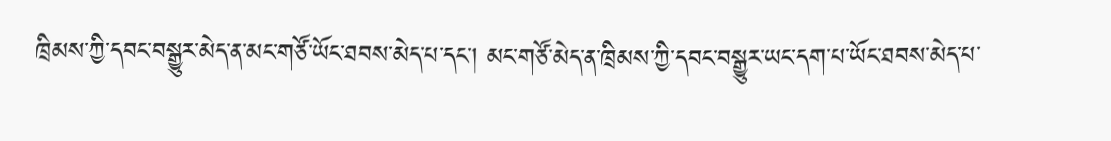ཁྲིམས་ཀྱི་དབང་བསྒྱུར་མེད་ན་མང་གཙོ་ཡོང་ཐབས་མེད་པ་དང་། མང་གཙོ་མེད་ན་ཁྲིམས་ཀྱི་དབང་བསྒྱུར་ཡང་དག་པ་ཡོང་ཐབས་མེད་པ་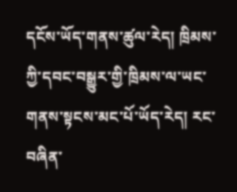དངོས་ཡོད་གནས་ཚུལ་རེད། ཁྲིམས་ཀྱི་དབང་བསྒྱུར་གྱི་ཁྲིམས་ལ་ཡང་གནས་སྟངས་མང་པོ་ཡོད་རེད། རང་བཞིན་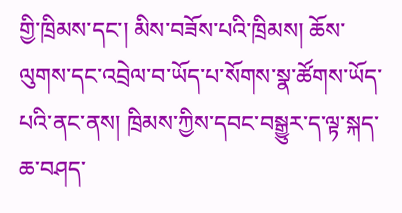གྱི་ཁྲིམས་དང་། མིས་བཟོས་པའི་ཁྲིམས། ཆོས་ལུགས་དང་འབྲེལ་བ་ཡོད་པ་སོགས་སྣ་ཚོགས་ཡོད་པའི་ནང་ནས། ཁྲིམས་ཀྱིས་དབང་བསྒྱུར་ད་ལྟ་སྐད་ཆ་བཤད་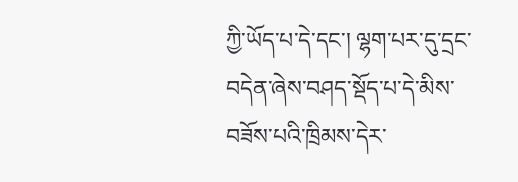ཀྱི་ཡོད་པ་དེ་དང་། ལྷག་པར་དུ་དྲང་བདེན་ཞེས་བཤད་སྡོད་པ་དེ་མིས་བཟོས་པའི་ཁྲིམས་དེར་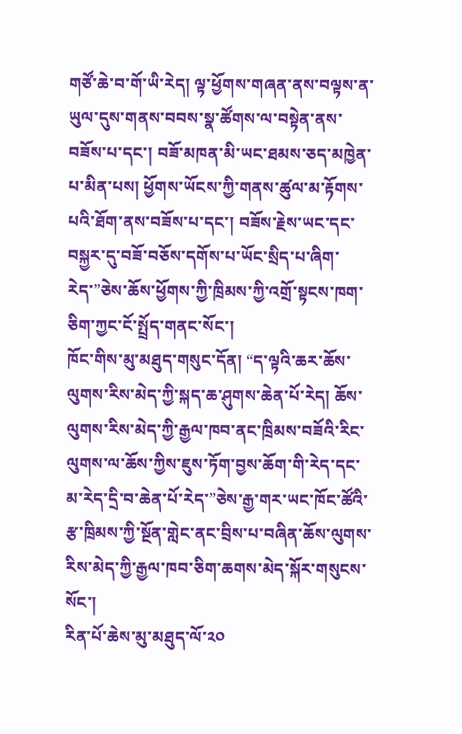གཙོ་ཆེ་བ་གོ་ཡི་རེད། ལྟ་ཕྱོགས་གཞན་ནས་བལྟས་ན་ཡུལ་དུས་གནས་བབས་སྣ་ཚོགས་ལ་བསྟེན་ནས་བཟོས་པ་དང་། བཟོ་མཁན་མི་ཡང་ཐམས་ཅད་མཁྱེན་པ་མིན་པས། ཕྱོགས་ཡོངས་ཀྱི་གནས་ཚུལ་མ་རྟོགས་པའི་ཐོག་ནས་བཟོས་པ་དང་། བཟོས་རྗེས་ཡང་དང་བསྐྱར་དུ་བཟོ་བཅོས་དགོས་པ་ཡོང་སྲིད་པ་ཞིག་རེད་”ཅེས་ཆོས་ཕྱོགས་ཀྱི་ཁྲིམས་ཀྱི་འགྲོ་སྟངས་ཁག་ཅིག་ཀྱང་ངོ་སྤྲོད་གནང་སོང་།
ཁོང་གིས་མུ་མཐུད་གསུང་དོན། “ད་ལྟའི་ཆར་ཆོས་ལུགས་རིས་མེད་ཀྱི་སྐད་ཆ་ཤུགས་ཆེན་པོ་རེད། ཆོས་ལུགས་རིས་མེད་ཀྱི་རྒྱལ་ཁབ་ནང་ཁྲིམས་བཟོའི་རིང་ལུགས་ལ་ཆོས་ཀྱིས་ཇུས་ཏོག་བྱས་ཆོག་གི་རེད་དང་མ་རེད་དྲི་བ་ཆེན་པོ་རེད་”ཅེས་རྒྱ་གར་ཡང་ཁོང་ཚོའི་རྩ་ཁྲིམས་ཀྱི་སྔོན་གླེང་ནང་བྲིས་པ་བཞིན་ཆོས་ལུགས་རིས་མེད་ཀྱི་རྒྱལ་ཁབ་ཅིག་ཆགས་མེད་སྐོར་གསུངས་སོང་།
རིན་པོ་ཆེས་མུ་མཐུད་ལོ་༢༠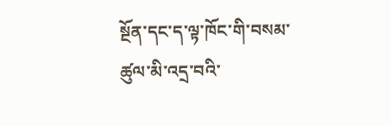སྔོན་དང་ད་ལྟ་ཁོང་གི་བསམ་ཚུལ་མི་འདྲ་བའི་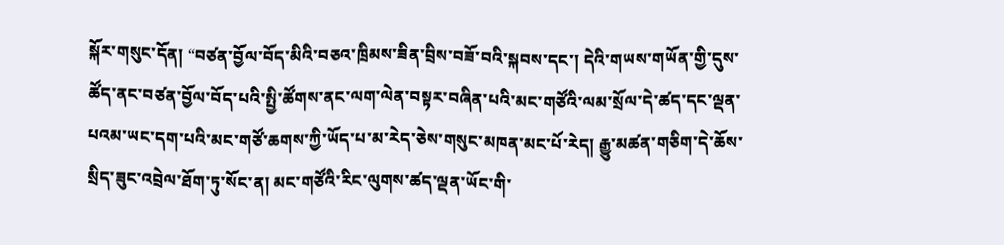སྐོར་གསུང་དོན། “བཙན་བྱོལ་བོད་མིའི་བཅའ་ཁྲིམས་ཟིན་བྲིས་བཟོ་བའི་སྐབས་དང་། དེའི་གཡས་གཡོན་གྱི་དུས་ཚོད་ནང་བཙན་བྱོལ་བོད་པའི་སྤྱི་ཚོགས་ནང་ལག་ལེན་བསྟར་བཞིན་པའི་མང་གཙོའི་ལམ་སྲོལ་དེ་ཚད་དང་ལྡན་པའམ་ཡང་དག་པའི་མང་གཙོ་ཆགས་ཀྱི་ཡོད་པ་མ་རེད་ཅེས་གསུང་མཁན་མང་པོ་རེད། རྒྱུ་མཚན་གཅིག་དེ་ཆོས་སྲིད་ཟུང་འབྲེལ་ཐོག་ཏུ་སོང་ན། མང་གཙོའི་རིང་ལུགས་ཚད་ལྡན་ཡོང་གི་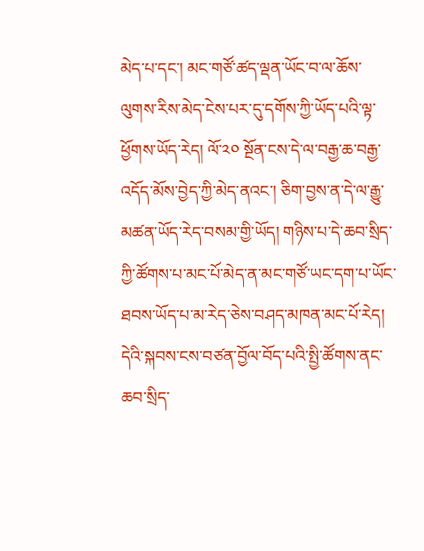མེད་པ་དང་། མང་གཙོ་ཚད་ལྡན་ཡོང་བ་ལ་ཆོས་ལུགས་རིས་མེད་ངེས་པར་དུ་དགོས་ཀྱི་ཡོད་པའི་ལྟ་ཕྱོགས་ཡོད་རེད། ལོ་༢༠ སྔོན་ངས་དེ་ལ་བརྒྱ་ཆ་བརྒྱ་འདོད་མོས་བྱེད་ཀྱི་མེད་ནའང་། ཅིག་བྱས་ན་དེ་ལ་རྒྱུ་མཚན་ཡོད་རེད་བསམ་གྱི་ཡོད། གཉིས་པ་དེ་ཆབ་སྲིད་ཀྱི་ཚོགས་པ་མང་པོ་མེད་ན་མང་གཙོ་ཡང་དག་པ་ཡོང་ཐབས་ཡོད་པ་མ་རེད་ཅེས་བཤད་མཁན་མང་པོ་རེད། དེའི་སྐབས་ངས་བཙན་བྱོལ་བོད་པའི་སྤྱི་ཚོགས་ནང་ཆབ་སྲིད་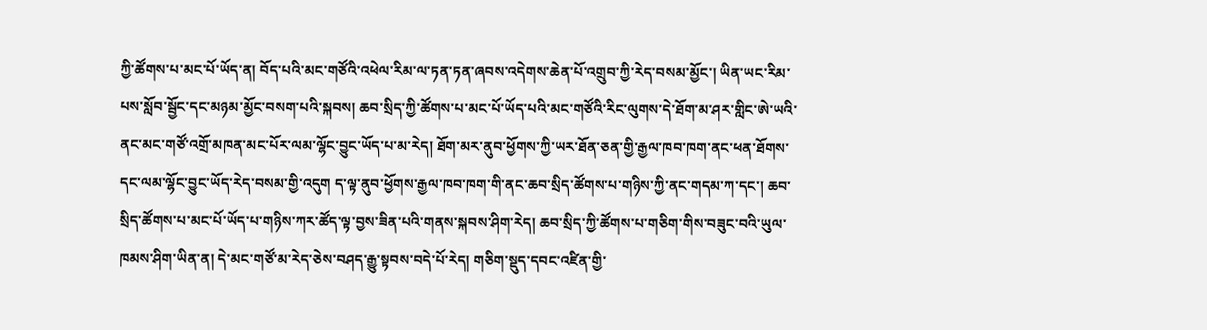ཀྱི་ཚོགས་པ་མང་པོ་ཡོད་ན། བོད་པའི་མང་གཙོའི་འཕེལ་རིམ་ལ་ཏན་ཏན་ཞབས་འདེགས་ཆེན་པོ་འགྲུབ་ཀྱི་རེད་བསམ་མྱོང་། ཡིན་ཡང་རིམ་པས་སློབ་སྦྱོང་དང་མཉམ་མྱོང་བསག་པའི་སྐབས། ཆབ་སྲིད་ཀྱི་ཚོགས་པ་མང་པོ་ཡོད་པའི་མང་གཙོའི་རིང་ལུགས་དེ་ཐོག་མ་ཤར་གླིང་ཨེ་ཡའི་ནང་མང་གཙོ་འགྲོ་མཁན་མང་པོར་ལམ་ལྷོང་བྱུང་ཡོད་པ་མ་རེད། ཐོག་མར་ནུབ་ཕྱོགས་ཀྱི་ཡར་ཐོན་ཅན་གྱི་རྒྱལ་ཁབ་ཁག་ནང་ཕན་ཐོགས་དང་ལམ་ལྷོང་བྱུང་ཡོད་རེད་བསམ་གྱི་འདུག ད་ལྟ་ནུབ་ཕྱོགས་རྒྱལ་ཁབ་ཁག་གི་ནང་ཆབ་སྲིད་ཚོགས་པ་གཉིས་ཀྱི་ནང་གདམ་ཀ་དང་། ཆབ་སྲིད་ཚོགས་པ་མང་པོ་ཡོད་པ་གཉིས་ཀར་ཚོད་ལྟ་བྱས་ཟིན་པའི་གནས་སྐབས་ཤིག་རེད། ཆབ་སྲིད་ཀྱི་ཚོགས་པ་གཅིག་གིས་བཟུང་བའི་ཡུལ་ཁམས་ཤིག་ཡིན་ན། དེ་མང་གཙོ་མ་རེད་ཅེས་བཤད་རྒྱུ་སྟབས་བདེ་པོ་རེད། གཅིག་སྡུད་དབང་འཛིན་གྱི་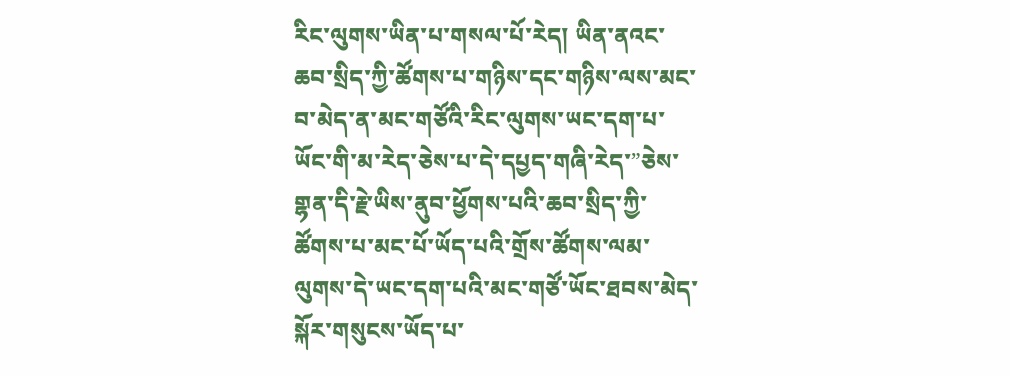རིང་ལུགས་ཡིན་པ་གསལ་པོ་རེད། ཡིན་ནའང་ཆབ་སྲིད་ཀྱི་ཚོགས་པ་གཉིས་དང་གཉིས་ལས་མང་བ་མེད་ན་མང་གཙོའི་རིང་ལུགས་ཡང་དག་པ་ཡོང་གི་མ་རེད་ཅེས་པ་དེ་དཔྱད་གཞི་རེད་”ཅེས་གྷན་དི་རྗེ་ཡིས་ནུབ་ཕྱོགས་པའི་ཆབ་སྲིད་ཀྱི་ཚོགས་པ་མང་པོ་ཡོད་པའི་གྲོས་ཚོགས་ལམ་ལུགས་དེ་ཡང་དག་པའི་མང་གཙོ་ཡོང་ཐབས་མེད་སྐོར་གསུངས་ཡོད་པ་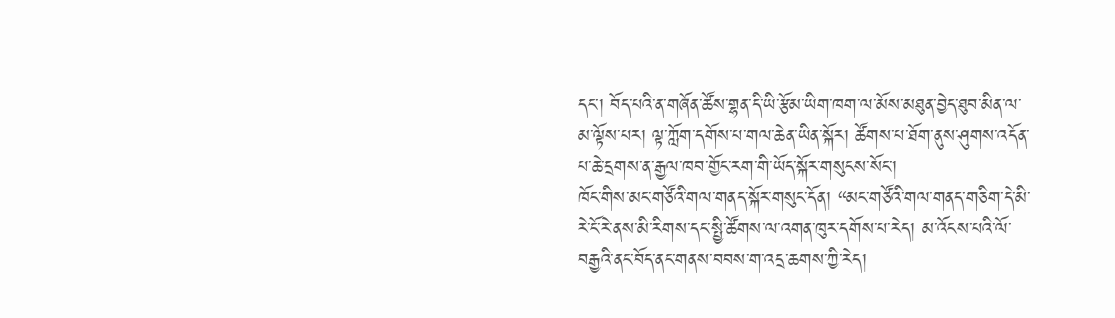དང་། བོད་པའི་ན་གཞོན་ཚོས་གྷན་དི་ཡི་རྩོམ་ཡིག་ཁག་ལ་མོས་མཐུན་བྱེད་ཐུབ་མིན་ལ་མ་ལྟོས་པར། ལྟ་ཀློག་དགོས་པ་གལ་ཆེན་ཡིན་སྐོར། ཚོགས་པ་ཐོག་ནུས་ཤུགས་འདོན་པ་ཆེ་དྲགས་ན་རྒྱལ་ཁབ་གྱོང་རག་གི་ཡོད་སྐོར་གསུངས་སོང་།
ཁོང་གིས་མང་གཙོའི་གལ་གནད་སྐོར་གསུང་དོན། “མང་གཙོའི་གལ་གནད་གཅིག་དེ་མི་རེ་ངོ་རེ་ནས་མི་རིགས་དང་སྤྱི་ཚོགས་ལ་འགན་ཁུར་དགོས་པ་རེད། མ་འོངས་པའི་ལོ་བརྒྱའི་ནང་བོད་ནང་གནས་བབས་ག་འདྲ་ཆགས་ཀྱི་རེད།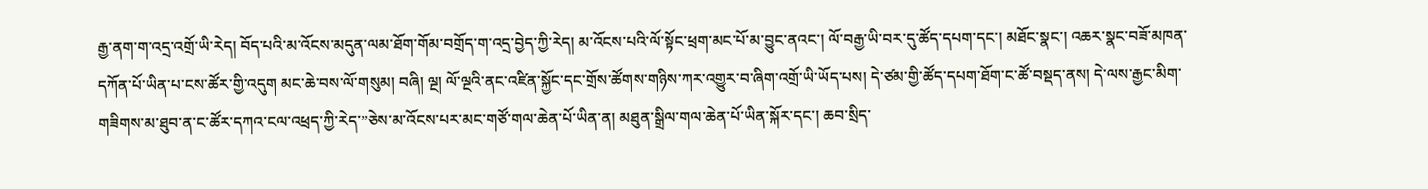རྒྱ་ནག་ག་འདྲ་འགྲོ་ཡི་རེད། བོད་པའི་མ་འོངས་མདུན་ལམ་ཐོག་གོམ་བགྲོད་ག་འདྲ་བྱེད་ཀྱི་རེད། མ་འོངས་པའི་ལོ་སྟོང་ཕྲག་མང་པོ་མ་བྱུང་ནའང་། ལོ་བརྒྱ་ཡི་བར་དུ་ཚོད་དཔག་དང་། མཐོང་སྣང་། འཆར་སྣང་བཟོ་མཁན་དཀོན་པོ་ཡིན་པ་ངས་ཚོར་གྱི་འདུག མང་ཆེ་བས་ལོ་གསུམ། བཞི། ལྔ། ལོ་ལྔའི་ནང་འཛིན་སྐྱོང་དང་གྲོས་ཚོགས་གཉིས་ཀར་འགྱུར་བ་ཞིག་འགྲོ་ཡི་ཡོད་པས། དེ་ཙམ་གྱི་ཚོད་དཔག་ཐོག་ང་ཚོ་བསྡད་ནས། དེ་ལས་རྒྱང་མིག་གཟིགས་མ་ཐུབ་ན་ང་ཚོར་དཀའ་ངལ་འཕྲད་ཀྱི་རེད་”ཅེས་མ་འོངས་པར་མང་གཙོ་གལ་ཆེན་པོ་ཡིན་ན། མཐུན་སྒྲིལ་གལ་ཆེན་པོ་ཡིན་སྐོར་དང་། ཆབ་སྲིད་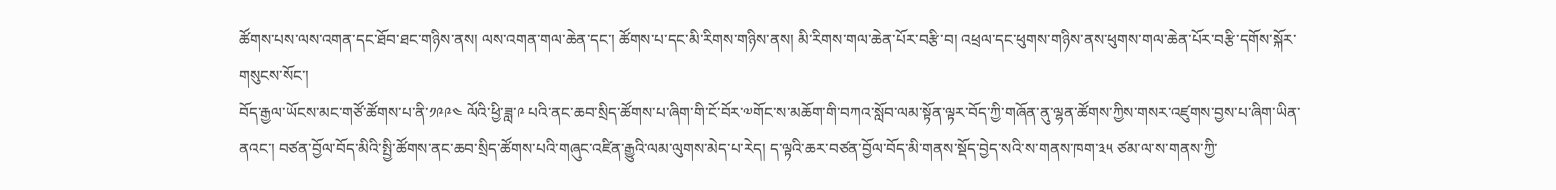ཚོགས་པས་ལས་འགན་དང་ཐོབ་ཐང་གཉིས་ནས། ལས་འགན་གལ་ཆེན་དང་། ཚོགས་པ་དང་མི་རིགས་གཉིས་ནས། མི་རིགས་གལ་ཆེན་པོར་བརྩི་བ། འཕྲལ་དང་ཕུགས་གཉིས་ནས་ཕུགས་གལ་ཆེན་པོར་བརྩི་དགོས་སྐོར་གསུངས་སོང་།
བོད་རྒྱལ་ཡོངས་མང་གཙོ་ཚོགས་པ་ནི་༡༩༩༤ ལོའི་ཕྱི་ཟླ་༩ པའི་ནང་ཆབ་སྲིད་ཚོགས་པ་ཞིག་གི་ངོ་བོར་༧གོང་ས་མཆོག་གི་བཀའ་སློབ་ལམ་སྟོན་ལྟར་བོད་ཀྱི་གཞོན་ནུ་ལྷན་ཚོགས་ཀྱིས་གསར་འཛུགས་བྱས་པ་ཞིག་ཡིན་ནའང་། བཙན་བྱོལ་བོད་མིའི་སྤྱི་ཚོགས་ནང་ཆབ་སྲིད་ཚོགས་པའི་གཞུང་འཛིན་རྒྱུའི་ལམ་ལུགས་མེད་པ་རེད། ད་ལྟའི་ཆར་བཙན་བྱོལ་བོད་མི་གནས་སྡོད་བྱེད་སའི་ས་གནས་ཁག་༣༥ ཙམ་ལ་ས་གནས་ཀྱི་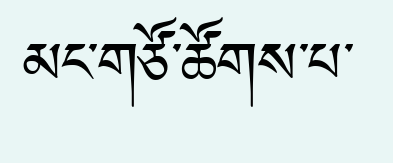མང་གཙོ་ཚོགས་པ་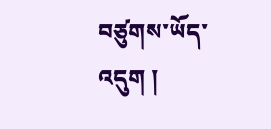བཙུགས་ཡོད་འདུག །